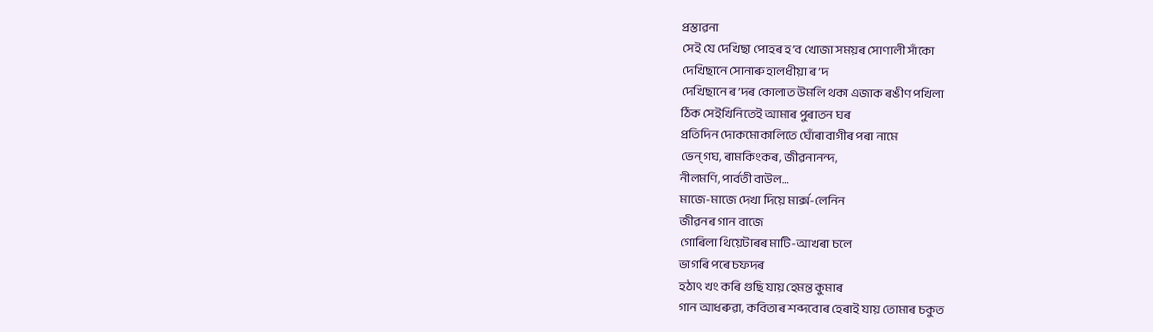প্ৰস্তাৱনা
সেই যে দেখিছা পোহৰ হ’ব খোজা সময়ৰ সোণালী সাঁকো
দেখিছানে সোনাৰু হালধীয়া ৰ’দ
দেখিছানে ৰ’দৰ কোলাত উমলি থকা এজাক ৰঙীণ পখিলা
ঠিক সেইখিনিতেই আমাৰ পুৰাতন ঘৰ
প্ৰতিদিন দোকমোকালিতে ঘোঁৰাবাগীৰ পৰা নামে
ভেন্ গঘ, ৰামকিংকৰ, জীৱনানন্দ,
নীলমণি, পাৰ্বতী বাউল…
মাজে-মাজে দেখা দিয়ে মাৰ্ক্স-লেনিন
জীৱনৰ গান বাজে
গোৰিলা থিয়েটাৰৰ মাটি-আখৰা চলে
ভাগৰি পৰে চফদৰ
হঠাৎ খং কৰি গুছি যায় হেমন্ত কুমাৰ
গান আধৰুৱা, কবিতাৰ শব্দবোৰ হেৰাই যায় তোমাৰ চকুত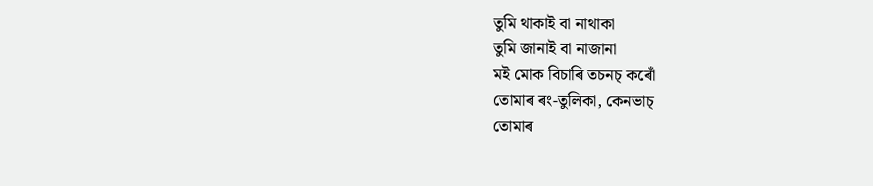তুমি থাকাই বা নাথাকা
তুমি জানাই বা নাজানা
মই মোক বিচাৰি তচনচ্ কৰোঁ
তোমাৰ ৰং-তুলিকা, কেনভাচ্
তোমাৰ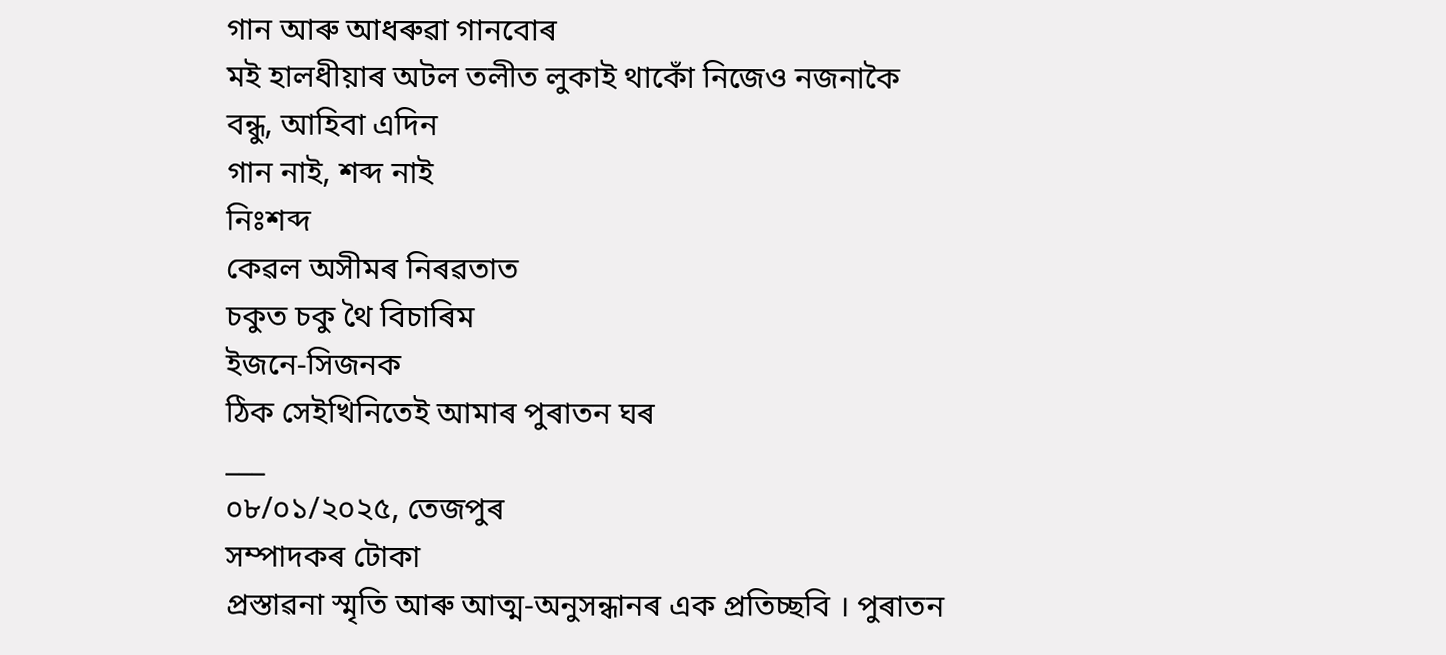গান আৰু আধৰুৱা গানবোৰ
মই হালধীয়াৰ অটল তলীত লুকাই থাকোঁ নিজেও নজনাকৈ
বন্ধু, আহিবা এদিন
গান নাই, শব্দ নাই
নিঃশব্দ
কেৱল অসীমৰ নিৰৱতাত
চকুত চকু থৈ বিচাৰিম
ইজনে-সিজনক
ঠিক সেইখিনিতেই আমাৰ পুৰাতন ঘৰ
___
০৮/০১/২০২৫, তেজপুৰ
সম্পাদকৰ টোকা
প্ৰস্তাৱনা স্মৃতি আৰু আত্ম-অনুসন্ধানৰ এক প্ৰতিচ্ছবি । পুৰাতন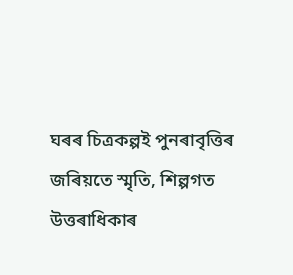ঘৰৰ চিত্ৰকল্পই পুনৰাবৃত্তিৰ জৰিয়তে স্মৃতি, শিল্পগত উত্তৰাধিকাৰ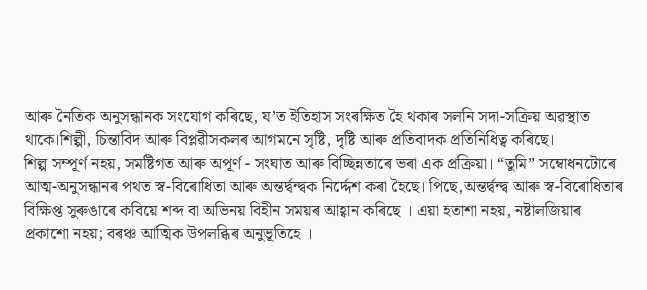আৰু নৈতিক অনুসন্ধানক সংযোগ কৰিছে, য’ত ইতিহাস সংৰক্ষিত হৈ থকাৰ সলনি সদা-সক্ৰিয় অৱস্থাত থাকে।শিল্পী, চিন্তাবিদ আৰু বিপ্লৱীসকলৰ আগমনে সৃষ্টি, দৃষ্টি আৰু প্ৰতিবাদক প্ৰতিনিধিত্ব কৰিছে।
শিল্প সম্পূৰ্ণ নহয়, সমষ্টিগত আৰু অপূৰ্ণ - সংঘাত আৰু বিচ্ছিন্নতাৰে ভৰা এক প্ৰক্ৰিয়া। “তুমি” সম্বোধনটোৰে আত্ম-অনুসন্ধানৰ পথত স্ব-বিৰোধিতা আৰু অন্তর্দ্বন্দ্বক নিৰ্দ্দেশ কৰা হৈছে। পিছে,অন্তর্দ্বন্দ্ব আৰু স্ব-বিৰোধিতাৰ বিক্ষিপ্ত সুৰুঙাৰে কবিয়ে শব্দ বা অভিনয় বিহীন সময়ৰ আহ্বান কৰিছে । এয়া হতাশা নহয়, নষ্টালজিয়াৰ প্ৰকাশো নহয়; বৰঞ্চ আত্মিক উপলব্ধিৰ অনুভূতিহে ।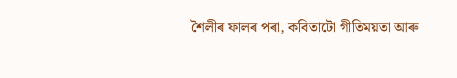শৈলীৰ ফালৰ পৰা, কবিতাটো গীতিময়তা আৰু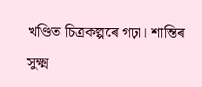খণ্ডিত চিত্ৰকল্পৰে গঢ়া। শান্তিৰ সুক্ষ্ম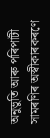অনুভুতি আৰু পৰিপাটী সামৰণিৰ অস্বীকাৰকৰণে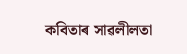কবিতাৰ সাৱলীলতা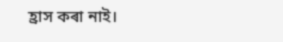হ্ৰাস কৰা নাই।